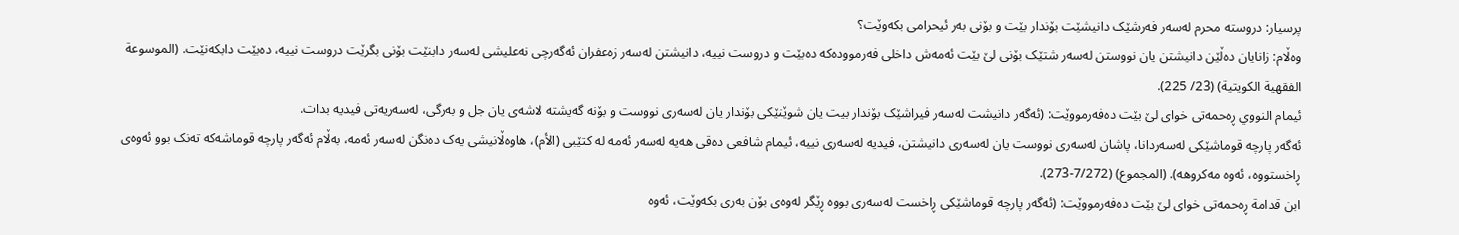پرسیار: دروستە محرم لەسەر فەرشێک دانیشێت بۆندار بێت و بۆنی بەر ئیحرامی بکەوێت؟
وەڵام: زانایان دەڵێن دانیشتن یان نووستن لەسەر شتێک بۆنی لێ بێت ئەمەش داخلی فەرموودەکە دەبێت و دروست نییە، دانیشتن لەسەر زەعفران ئەگەرچی نەعلیشی لەسەر دابنێت بۆنی بگرێت دروست نییە، دەبێت دابکەنێت. (الموسوعة الفقهية الكويتية) (23/ 225).
ئیمام النووي ڕەحمەتی خوای لێ بێت دەفەرمووێت: (ئەگەر دانیشت لەسەر فیراشێک بۆندار بیت یان شوێنێکی بۆندار یان لەسەری نووست و بۆنە گەیشتە لاشەی یان جل و بەرگی، لەسەریەتی فیدیە بدات.
ئەگەر پارچە قوماشێکی لەسەردانا، پاشان لەسەری نووست یان لەسەری دانیشتن، فیدیە لەسەری نییە، ئیمام شافعی دەقی هەیە لەسەر ئەمە لە کتێبی (الأم)، هاوەڵانیشی یەک دەنگن لەسەر ئەمە، بەڵام ئەگەر پارچە قوماشەکە تەنک بوو ئەوەی ڕاخستووە، ئەوە مەکروهە). (المجموع) (7/272-273).
ابن قدامة ڕەحمەتی خوای لێ بێت دەفەرمووێت: (ئەگەر پارچە قوماشێکی ڕاخست لەسەری بووە ڕێگر لەوەی بۆن بەری بکەوێت، ئەوە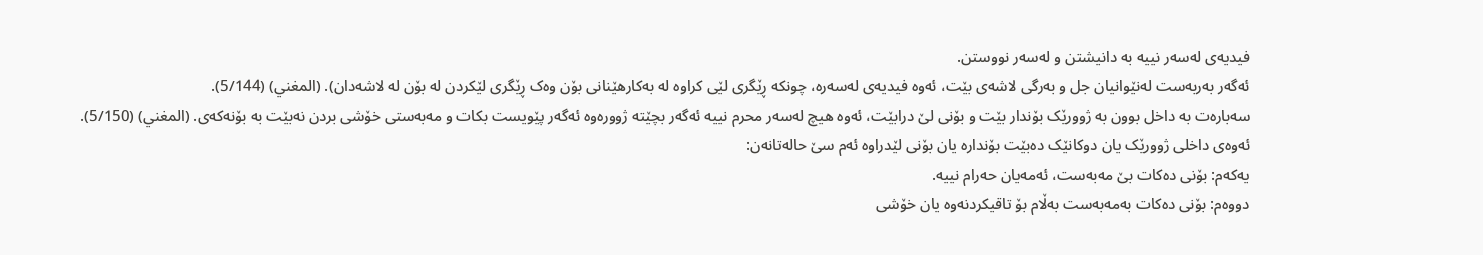فیدیەی لەسەر نییە بە دانیشتن و لەسەر نووستن.
ئەگەر بەربەست لەنێوانیان جل و بەرگی لاشەی بێت، ئەوە فیدیەی لەسەرە، چونکە ڕێگری لێی کراوە لە بەکارهێنانی بۆن وەک ڕێگری لێکردن لە بۆن لە لاشەدان). (المغني) (5/144).
سەبارەت بە داخل بوون بە ژوورێک بۆندار بێت و بۆنی لێ درابێت، ئەوە هیچ لەسەر محرم نییە ئەگەر بچێتە ژوورەوە ئەگەر پێویست بکات و مەبەستی خۆشی بردن نەبێت بە بۆنەکەی. (المغني) (5/150).
ئەوەی داخلی ژوورێک یان دوکانێک دەبێت بۆندارە یان بۆنی لێدراوە ئەم سێ حالەتانەن:
یەکەم: بۆنی دەکات بێ مەبەست، ئەمەیان حەرام نییە.
دووەم: بۆنی دەکات بەمەبەست بەڵام بۆ تاقیکردنەوە یان خۆشی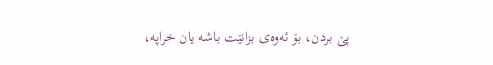پێ بردن، بۆ ئەوەی بزانێت باشە یان خراپە،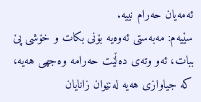ئەمەیان حەرام نییە.
سێیەم: مەبەستی ئەوەیە بۆنی بکات و خۆشی پێ ببات، ئەو وتەی دەڵێت حەرامە وەجهی هەیە، کە جیاوازی هەیە لەنێوان زانایان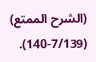(الشرح الممتع) (7/139-140).